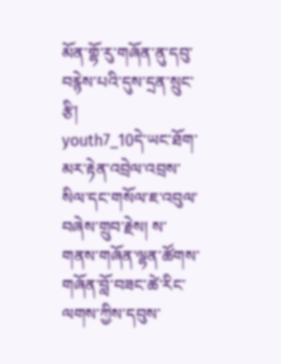མོན་གྷོ་རུ་གཞོན་ནུ་དབུ་བརྙེས་པའི་དུས་དྲན་སྲུང་རྩི།
youth7_10དེ་ཡང་ཐོག་མར་རྟེན་འབྲེལ་འབྲས་སིལ་དང་གསོལ་ཇ་འབུལ་བཞེས་གྲུབ་རྗེས། ས་གནས་གཞོན་ལྷན་ཚོགས་གཞོན་བློ་བཟང་ཚེ་རིང་ལགས་ཀྱིས་དབུས་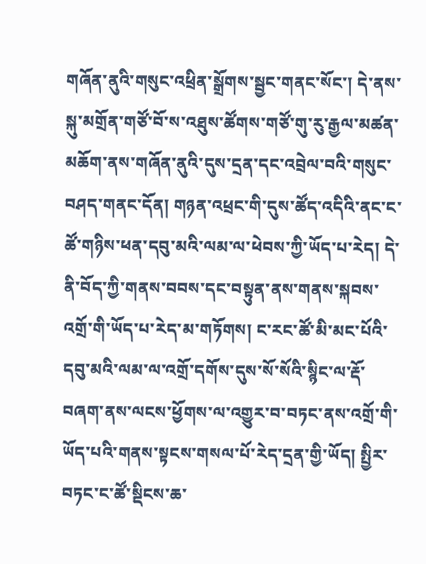གཞོན་ནུའི་གསུང་འཕྲིན་སྒྲོགས་སྦྱང་གནང་སོང་། དེ་ནས་སྐུ་མགྲོན་གཙོ་བོ་ས་འཐུས་ཚོགས་གཙོ་གུ་རུ་རྒྱལ་མཚན་མཆོག་ནས་གཞོན་ནུའི་དུས་དྲན་དང་འབྲེལ་བའི་གསུང་བཤད་གནང་དོན། གཉན་འཕྲང་གི་དུས་ཚོད་འདིའི་ནང་ང་ཚོ་གཉིས་ཕན་དབུ་མའི་ལམ་ལ་ཕེབས་ཀྱི་ཡོད་པ་རེད། དེ་ནི་བོད་ཀྱི་གནས་བབས་དང་བསྟུན་ནས་གནས་སྐབས་འགྲོ་གི་ཡོད་པ་རེད་མ་གཏོགས། ང་རང་ཚོ་མི་མང་པོའི་དབུ་མའི་ལམ་ལ་འགྲོ་དགོས་དུས་སོ་སོའི་སྙིང་ལ་རྡོ་བཞག་ནས་ལངས་ཕྱོགས་ལ་འགྱུར་བ་བཏང་ནས་འགྲོ་གི་ཡོད་པའི་གནས་སྟངས་གསལ་པོ་རེད་དྲན་གྱི་ཡོད། སྤྱིར་བཏང་ང་ཚོ་སྡིངས་ཆ་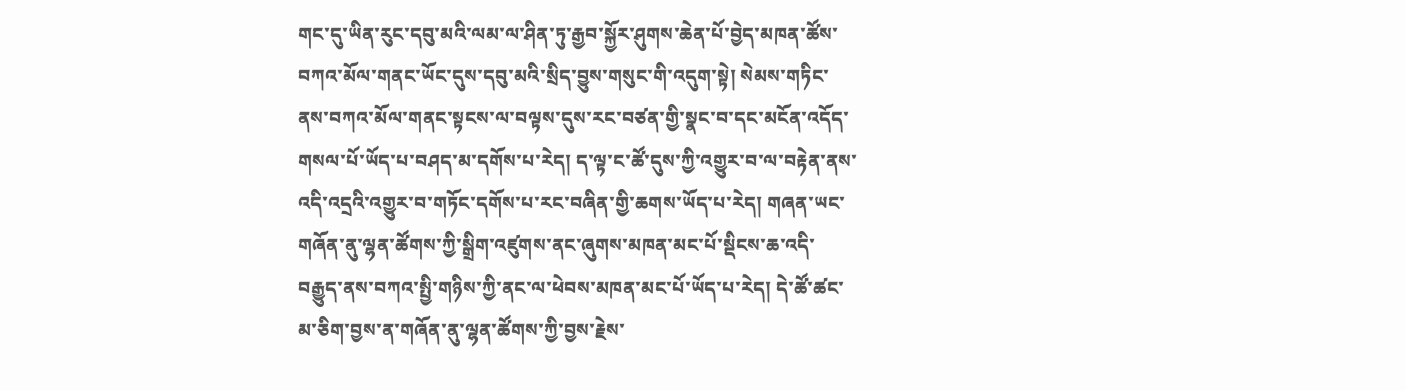གང་དུ་ཡིན་རུང་དབུ་མའི་ལམ་ལ་ཤིན་ཏུ་རྒྱབ་སྐྱོར་ཤུགས་ཆེན་པོ་བྱེད་མཁན་ཚོས་བཀའ་མོལ་གནང་ཡོང་དུས་དབུ་མའི་སྲིད་བྱུས་གསུང་གི་འདུག་སྟེ། སེམས་གཏིང་ནས་བཀའ་མོལ་གནང་སྟངས་ལ་བལྟས་དུས་རང་བཙན་གྱི་སྣང་བ་དང་མངོན་འདོད་གསལ་པོ་ཡོད་པ་བཤད་མ་དགོས་པ་རེད། ད་ལྟ་ང་ཚོ་དུས་ཀྱི་འགྱུར་བ་ལ་བརྟེན་ནས་འདི་འདྲའི་འགྱུར་བ་གཏོང་དགོས་པ་རང་བཞིན་གྱི་ཆགས་ཡོད་པ་རེད། གཞན་ཡང་གཞོན་ནུ་ལྷན་ཚོགས་ཀྱི་སྒྲིག་འཛུགས་ནང་ཞུགས་མཁན་མང་པོ་སྡིངས་ཆ་འདི་བརྒྱུད་ནས་བཀའ་སྤྱི་གཉིས་ཀྱི་ནང་ལ་ཕེབས་མཁན་མང་པོ་ཡོད་པ་རེད། དེ་ཚོ་ཚང་མ་ཅིག་བྱས་ན་གཞོན་ནུ་ལྷན་ཚོགས་ཀྱི་བྱས་རྗེས་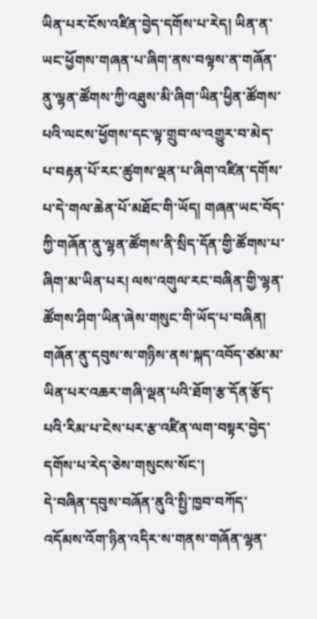ཡིན་པར་ངོས་འཛིན་བྱེད་དགོས་པ་རེད། ཡིན་ན་ཡང་ཕྱོགས་གཞན་པ་ཞིག་ནས་བལྟས་ན་གཞོན་ནུ་ལྷན་ཚོགས་ཀྱི་འཐུས་མི་ཞིག་ཡིན་ཕྱིན་ཚོགས་པའི་ལངས་ཕྱོགས་དང་ལྟ་གྲུབ་ལ་འགྱུར་བ་མེད་པ་བརྟན་པོ་རང་ཚུགས་ལྡན་པ་ཞིག་འཛིན་དགོས་པ་དེ་གལ་ཆེན་པོ་མཐོང་གི་ཡོད། གཞན་ཡང་བོད་ཀྱི་གཞོན་ནུ་ལྷན་ཚོགས་ནི་སྲིད་དོན་གྱི་ཚོགས་པ་ཞིག་མ་ཡིན་པར། ལས་འགུལ་རང་བཞིན་གྱི་ལྷན་ཚོགས་ཤིག་ཡིན་ཞེས་གསུང་གི་ཡོད་པ་བཞིན། གཞོན་ནུ་དབུས་ས་གཉིས་ནས་སྐད་འབོད་ཙམ་མ་ཡིན་པར་འཆར་གཞི་ལྡན་པའི་ཐོག་རྩ་དོན་རྩོད་པའི་རིམ་པ་ངེས་པར་རྩ་འཛིན་ལག་བསྟར་བྱེད་དགོས་པ་རེད་ཅེས་གསུངས་སོང་།
དེ་བཞིན་དབུས་བཞོན་ནུའི་སྤྱི་ཁྱབ་བཀོད་འདོམས་འོག་ཉིན་འདིར་ས་གནས་གཞོན་ལྷན་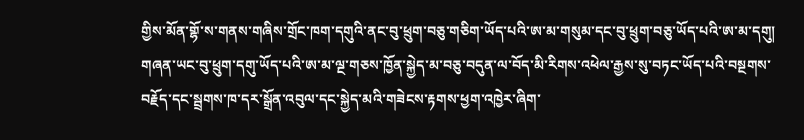གྱིས་མོན་གྷོ་ས་གནས་གཞིས་གྲོང་ཁག་དགུའི་ནང་བུ་ཕྲུག་བཅུ་གཅིག་ཡོད་པའི་ཨ་མ་གསུམ་དང་བུ་ཕྲུག་བཅུ་ཡོད་པའི་ཨ་མ་དགུ། གཞན་ཡང་བུ་ཕྲུག་དགུ་ཡོད་པའི་ཨ་མ་ལྔ་གཅས་ཁྱོན་སྐྱེད་མ་བཅུ་བདུན་ལ་བོད་མི་རིགས་འཕེལ་རྒྱས་སུ་བཏང་ཡོད་པའི་བསྔགས་བརྗོད་དང་སྦྲགས་ཁ་དར་སྒྲོན་འབུལ་དང་སྐྱེད་མའི་གཟེངས་རྟགས་ཕྱག་འཁྱེར་ཞིག་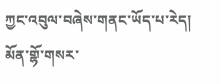ཀྱང་འབུལ་བཞེས་གནང་ཡོད་པ་རེད།
མོན་གྷོ་གསར་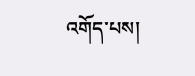འགོད་པས།